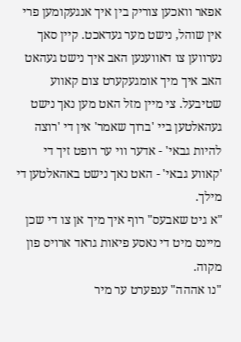אפאר וואכען צוריק בין איך אנגעקומען פרי אין שוהל, נישט מער געדאכט. קיין סאך נערווען צו דאווענען האב איך נישט געהאט האב איך מיך אומגעקערט צום קאווע שטיבעל. צי מיין מזל האט מען נאך נישט געהאלטען ביי 'ברוך שאמר' אין די 'רוצה להיות גבאי' - אדער ווי ער רופט זיך די 'קאווע גבאי' - האט נאך נישט באהאלטען די מילך.
"א גיט שאבעס" רוף איך מיך אן צו די שכן מיינס מיט די נאסע פיאות גראד ארויס פון מקוה.
"נו אההה" ענפערט ער מיר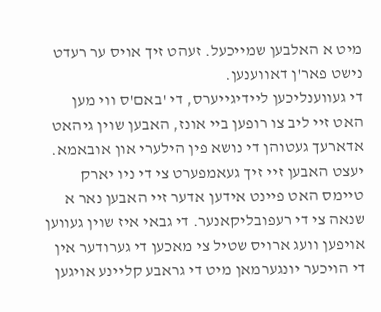מיט א האלבען שמייכעל. זעהט זיך אויס ער רעדט נישט פאר'ן דאווענען.
די געווענליכען ליידיגייערס, די 'באם'ס ווי מען האט זיי ליב צו רופען ביי אונז, האבען שוין גיהאט אדארעך געטוהן די נושא פין הילערי און אובאמא. יעצט האבען זיי זיך געאמפערט צי די ניו יארק טיימס האט פיינט אידען אדער זיי האבען נאר א שנאה צי די רעפובליקאנער. די גבאי איז שוין געווען אויפען וועג ארויס שטיל צי מאכען די גערודער אין די הויכער יונגערמאן מיט די גראבע קליינע אויגען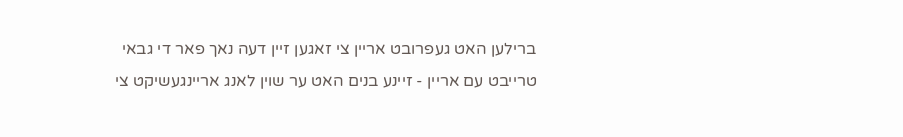ברילען האט געפרובט אריין צי זאגען זיין דעה נאך פאר די גבאי טרייבט עם אריין - זיינע בנים האט ער שוין לאנג אריינגעשיקט צי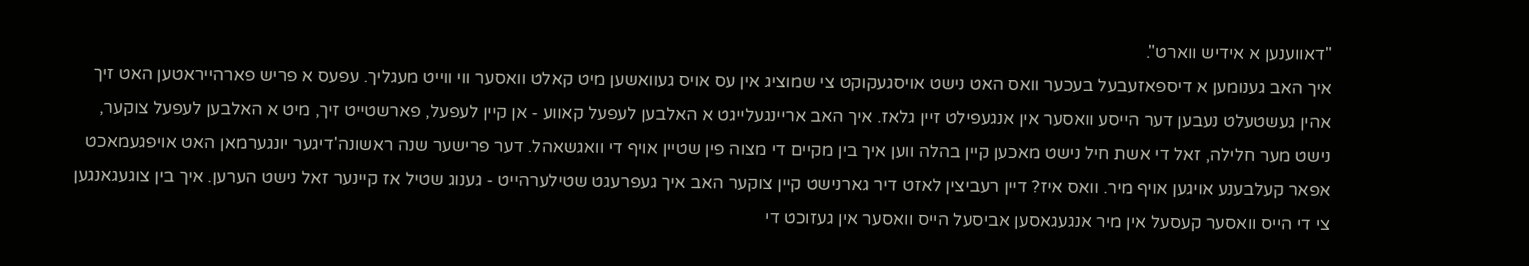"דאווענען א אידיש ווארט".
איך האב גענומען א דיספאזעבעל בעכער וואס האט נישט אויסגעקוקט צי שמוציג אין עס אויס געוואשען מיט קאלט וואסער ווי ווייט מעגליך. עפעס א פריש פארהייראטען האט זיך אהין געשטעלט נעבען דער הייסע וואסער אין אנגעפילט זיין גלאז. איך האב אריינגעלייגט א האלבען לעפעל קאווע - אן קיין לעפעל, פארשטייט זיך, מיט א האלבען לעפעל צוקער, נישט מער חלילה, זאל די אשת חיל נישט מאכען קיין בהלה ווען איך בין מקיים די מצוה פין שטיין אויף די וואגשאהל. דער פרישער שנה ראשונה'דיגער יונגערמאן האט אויפגעמאכט אפאר קעלבענע אויגען אויף מיר. וואס איז? דיין רעביצין לאזט דיר גארנישט קיין צוקער האב איך געפרעגט שטילערהייט - גענוג שטיל אז קיינער זאל נישט הערען. איך בין צוגעגאנגען צי די הייס וואסער קעסעל אין מיר אנגעגאסען אביסעל הייס וואסער אין געזוכט די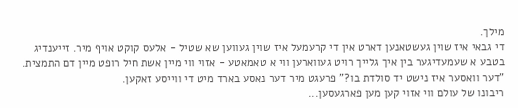מילך.
די גבאי איז שוין געשטאנען דארט אין די קרעמעל איז שוין געווען שא שטיל - אלעס קוקט אויף מיר. זייענדיג בטבע א שעמעדיגער בין איך גלייך רויט געווארען ווי א טאמאטע - אזוי ווי מיין אשת חיל רופט מיין דם התמצית.
"דער וואסער איז נישט יד סולדת בו?" פרעגט מיר דער נאסע בארד מיט די ווייסע זאקען.
ריבונו של עולם ווי אזוי קען מען פארגעסען...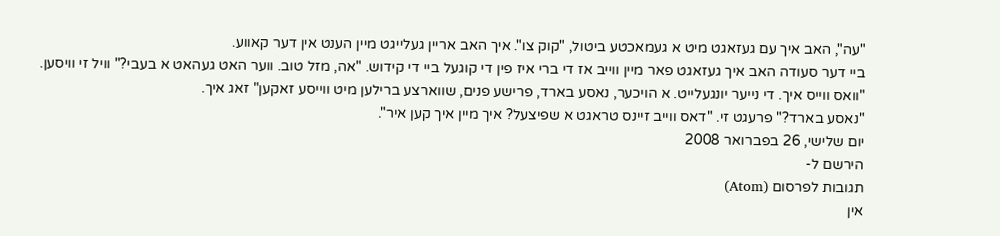"עה", האב איך עם געזאגט מיט א געמאכטע ביטול, "קוק צו". איך האב אריין געלייגט מיין הענט אין דער קאווע.
ביי דער סעודה האב איך געזאגט פאר מיין ווייב אז די ברי איז פין די קוגעל ביי די קידוש. "אה, מזל טוב. ווער האט געהאט א בעבי?" וויל זי וויסען.
"וואס ווייס איך. די נייער יונגעלייט. א הויכער, נאסע בארד, פרישע פנים, שווארצע ברילען מיט ווייסע זאקען" זאג איך.
"נאסע בארד?" פרעגט זי. "דאס ווייב זיינס טראגט א שפיצעל? איך מיין איך קען איר".
יום שלישי, 26 בפברואר 2008
הירשם ל-
תגובות לפרסום (Atom)
אין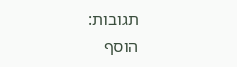תגובות:
הוסף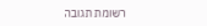רשומת תגובה